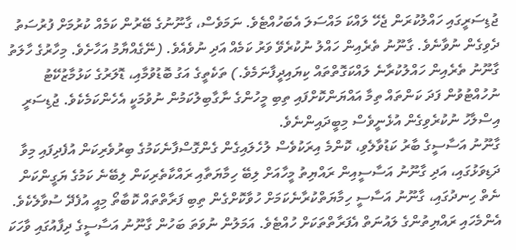ޖުޑިސަރީގައި ހައްލުކުރަން ޖެހޭ ލައްކަ މައްސަލަ އެބަހުއްޓެވެ. ނަމަވެސް، ގާނޫނުގެ ބޭރުން ކަމެއް ކުރުމަށް ފުރުސަތު ދެވިގެން ނުވާނެވެ. ގާނޫނު ތެރެއިން ހައްލު ނުކުރެވޭ ވަރު ކަމެއް އަދި ނުވެއެވެ. (ނޭގެއްޔާމު އަހާށެވެ. މިހާރުގެ ހާލަތު ގާނޫނު ތެރެއިން ހައްލުކުރާނެ ލައްކަގޮތްތައް ކިޔައިދީފާނަމެވެ.) ތަކެތީގެ އަގު ބޮޑުވުމާއި، ޑޮލަރުގެ ކަޅުމާޒުކޭޓު ނުހުއްޓުވުން ފަދަ ކަންތައް ތިމާ އައްޔަންކޮށްފައި ތިބި މީހުންގެ ނާގާބިލުކަމުން ނުވުމަކީ އެހެންކަމެކެވެ. ޖުޑިސަރީ އިސްލާހު ނުކުރެވިގެން އުޅެނީވެސް މިބީދައިންނެވެ.
ގާނޫނު އަސާސީގެ ބާރު ކަޑުވާލެވި، ކޮންމެ އިރަކުވެސް ލުހެލައިގެން ގެންގޮސްފާނެކަމުގެ ބިރުވެރިކަން އުފެދިފައި މިވާ ދަޑިވަޅުގައި، އަދި ގާނޫނު އަސާސީއިން ރައްޔިތު މީހާއަށް ލިބޭ ހިމާޔަތާއި ރައްކާތެރިކަން ލިބޭނެ ކަމުގެ ޔަގީންކަން ނެތް ހިނދުގައި، ގާނޫނު އަސާސީ ހިމާޔަތްކުރާނެކަމަށް ހުވާކޮށްގެން ތިބި ފަރާތްތައް ކޮބާތޯ މިއީ އުފެދޭ ސުވާލެކެވެ. އެންމެހައި ރައްޔިތުންގެ ލައުނަތް އެފަރާތްތަކަށް ހުއްޓެވެ. އަމަލުން ނުވަތަ ބަހުން ގާނޫނު އަސާސީގެ ދިފާއުގައި ވާހަކަ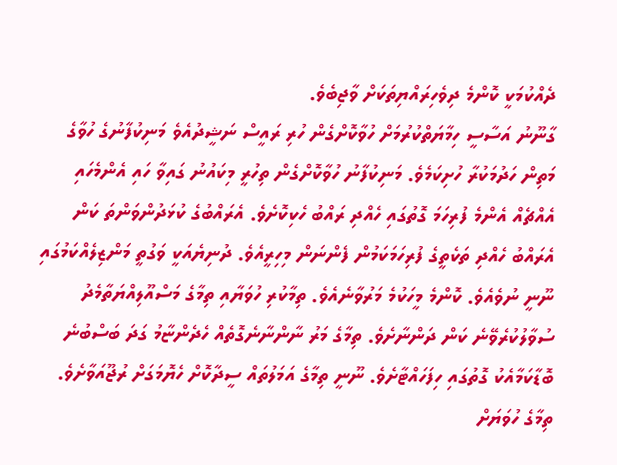ދެއްކުމަކީ ކޮންމެ ދިވެހިރައްޔިތަކަށް ވާޖިބެވެ.
ގާނޫނު އަސާސީ ހިމާޔަތްކުރުމަށް ހުވާކޮށްގެން ހުރި ރައީސް ނަޝީދުއެވެ މަނިކުފާނުގެ ހުވާގެ މަތިން ހަދުމަކުރާ ހުށިކަމެވެ. މަނިކުފާނު ހުވާކޮށްގެން ތިހުރީ މިކައުނު ގައިވާ ހައި އެންމެހައި އެއްޗެއް އެންމެ ފުރިހަމަ ގޮތުގައި ހެއްދި ރައްބު ހެކިކޮށެވެ. އެރައްބުގެ ކުޅަދުންވަންތަ ކަން އެރައްބު ހެއްދި ތަކެތީގެ ފުރިހަމަކަމުން ފެންނަން މިހިރީއެވެ. ދުނިޔެއަކީ ވަގުތީ މަންޒިލެއްކަމުގައި ނޫނީ ނުވެއެވެ. ކޮންމެ މީހަކުމެ މަރުވާނެއެވެ. ތިމާކުރި ހުވަޔާއި ތިމާގެ މަސްއޫލިއްޔަތާމެދު ސުވާލުކުރެވޭނެ ކަން ދަންނާށެވެ. ތިމާގެ މަރު ނާންނާނެގޮތެއް ހެދެންޏާމު ގަދަ ބަސްބުނެ ބޮޑާކަމާއެކު ގޮތުގައި ހިފަހައްޓާށެވެ. ނޫނީ ތިމާގެ އަމަލުތައް ސީދާކޮށް ހެޔޮމަގަށް ރުޖޫއަވާށެވެ. ތިމާގެ ހުވަޔަށް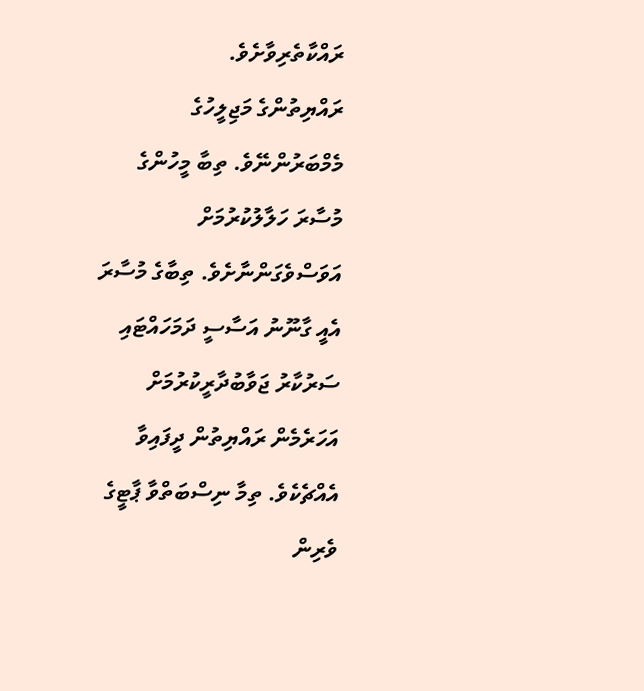ރައްކާތެރިވާށެވެ.
ރައްޔިތުންގެ މަޖިލީހުގެ މެމްބަރުންނޭވެ. ތިބާ މީހުންގެ މުސާރަ ހަލާލުކުރުމަށް އަވަސްވެގަންނާށެވެ. ތިބާގެ މުސާރަ އެއީ ގާނޫނު އަސާސީ ދަމަހައްޓައި ސަރުކާރު ޖަވާބުދާރީކުރުމަށް އަހަރެމެން ރައްޔިތުން ދީފައިވާ އެއްޗެކެވެ. ތިމާ ނިސްބަތްވާ ޕާޓީގެ ވެރިން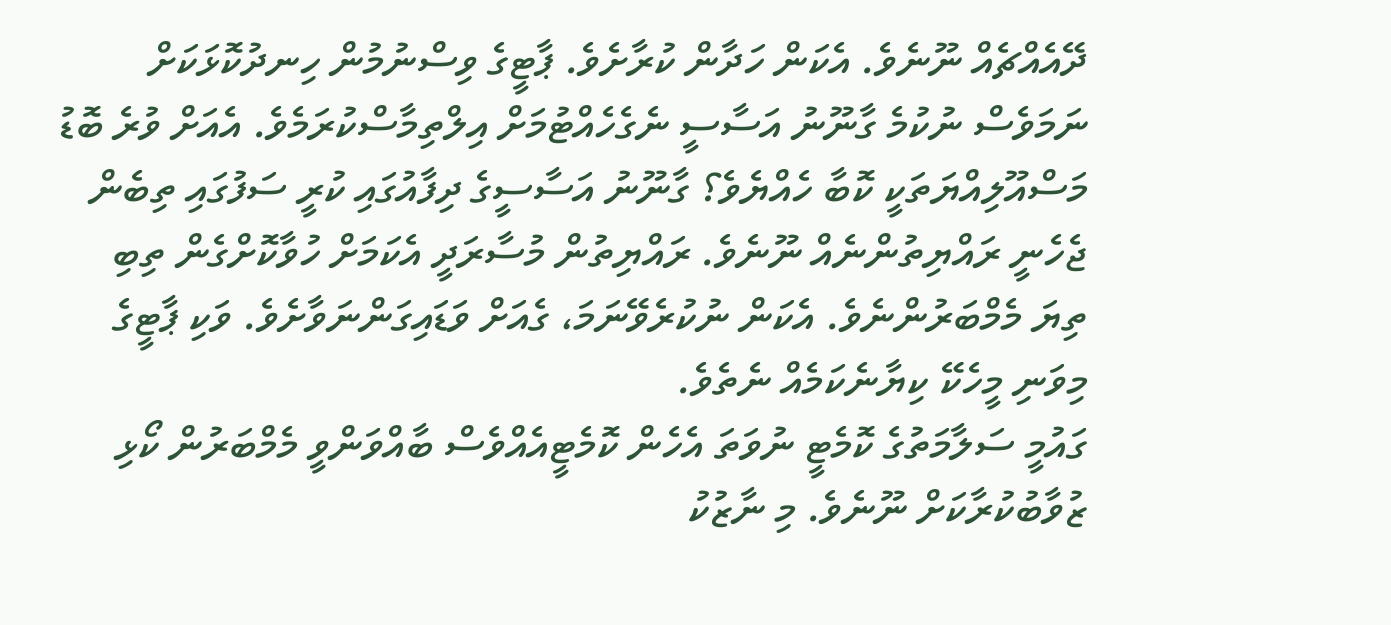ދޭއެއްޗެއް ނޫނެވެ. އެކަން ހަދާން ކުރާށެވެ. ޕާޓީގެ ވިސްނުމުން ހިނދުކޮޅަކަށް ނަމަވެސް ނުކުމެ ގާނޫނު އަސާސީ ނެގެހެއްޓުމަށް އިލްތިމާސްކުރަމެވެ. އެއަށް ވުރެ ބޮޑު މަސްއޫލިއްޔަތަކީ ކޮބާ ހެއްޔެވެ؟ ގާނޫނު އަސާސީގެ ދިފާއުގައި ކުރީ ސަފުގައި ތިބެން ޖެހެނީ ރައްޔިތުންނެއް ނޫނެވެ. ރައްޔިތުން މުސާރަދީ އެކަމަށް ހުވާކޮށްގެން ތިބި ތިޔަ މެމްބަރުންނެވެ. އެކަން ނުކުރެވޭނަމަ، ގެއަށް ވަޑައިގަންނަވާށެވެ. ވަކި ޕާޓީގެ މިވަނި މީހެކޭ ކިޔާނެކަމެއް ނެތެވެ.
ގައުމީ ސަލާމަތުގެ ކޮމެޓީ ނުވަތަ އެހެން ކޮމެޓީއެއްވެސް ބާއްވަންވީ މެމްބަރުން ކޯޅި ޒުވާބުކުރާކަށް ނޫނެވެ. މި ނާޒުކު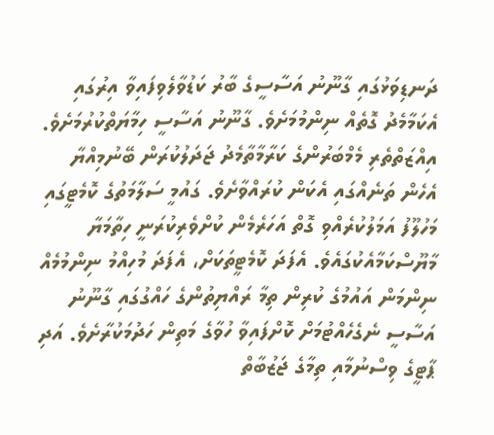ދަނޑިވަޅުގައި ގާނޫނު އަސާސީގެ ބާރު ކަޑުވާލެވިފައިވާ އިރުގައި އެކަމާމެދު ގޮތެއް ނިންމުމަށެވެ. ގާނޫނު އަސާސީ ހިމާޔަތްކުރުމަށެވެ. އިއްޒަތްތެރި މެމްބަރުންގެ ކަރާމާތާމެދު ޖަދަލުކުރަން ބޭނުމިއްޔާ އެހެން ތަނެއްގައި އެކަން ކުރައްވާށެވެ. ގައުމީ ސަލާމަތުގެ ކޮމެޓީގައި މަހުލޫފު އަމަލުކުރެއްވި ގޮތް އަހަރެމެން ކުށްވެރިކުރަނީ ހިތާމަޔާ މާޔޫސްކަމާއެކުގައެވެ. އެފަދަ ކޮމެޓީތަކަށް، އެފަދަ މުހިއްމު ނިންމުމެއް ނިންމަން އައުމުގެ ކުރިން ތިމާ ރައްޔިތުންގެ ހައްގުގައި ގާނޫނު އަސާސީ ނެގެހެއްޓުމަށް ކޮށްފައިވާ ހުވާގެ މަތިން ހަދުމަކުރާށެވެ. އަދި ޕާޓީގެ ވިސްނުމާއި ތިމާގެ ޖަޒުބާތް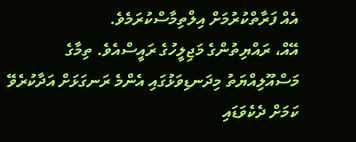އެއް ފަރާތްކުރުމަށް އިލްތިމާސްކުރަމެވެ.
އޭއް، ރައްޔިތުންގެ މަޖިލީހުގެ ރައީސްއެވެ. ތިމާގެ މަސްއޫލިއްޔަތު މިދަނޑިވަޅުގައި އެންމެ ރަނގަޅަށް އަދާކުރެވޭ ކަމަށް ދެކެވަޑައި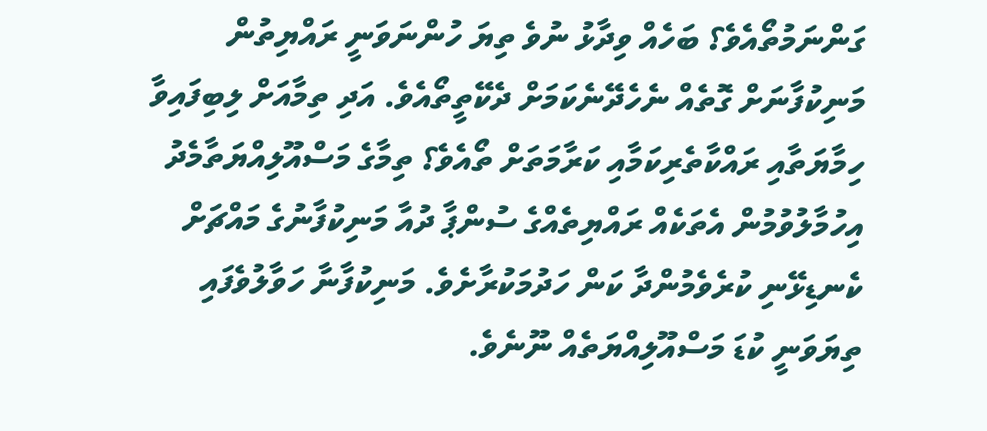ގަންނަމުތޯއެވެ؟ ބަހެއް ވިދާޅު ނުވެ ތިޔަ ހުންނަވަނީ ރައްޔިތުން މަނިކުފާނަށް ގޮތެއް ނެހެދޭނެކަމަށް ދެކޭތީތޯއެވެ. އަދި ތިމާއަށް ލިބިފައިވާ ހިމާޔަތާއި ރައްކާތެރިކަމާއި ކަރާމަތަށް ތޯއެވެ؟ ތިމާގެ މަސްއޫލިއްޔަތާމެދު އިހުމާލުވުމުން އެތަކެއް ރައްޔިތެއްގެ ސުންޕާ ދުއާ މަނިކުފާނުގެ މައްޗަށް ކެނޑިޅޭނި ކުރެވެމުންދާ ކަން ހަދުމަކުރާށެވެ. މަނިކުފާނާ ހަވާލުވެފައި ތިޔަވަނީ ކުޑަ މަސްއޫލިއްޔަތެއް ނޫނެވެ.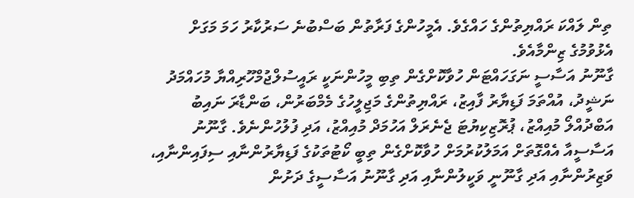ތިން ލައްކަ ރައްޔިތުންގެ ހައްގެވެ. އެމީހުންގެ ފަރާތުން ބަސްބުނެ ސަރުކާރު ހަމަ މަގަށް އެޅުވުމުގެ ޒިންމާއެވެ.
ގާނޫނު އަސާސީ ނަގަހައްޓަން ހުވާކޮށްގެން ތިބި މީހުންނަކީ ރައީސުލްޖުމްހޫރިއްޔާ މުހައްމަދު ނަޝީދު، އުއްތަމަ ފަޑިޔާރު ފާއިޒު، ރައްޔިތުންގެ މަޖިލީހުގެ މެމްބަރުން، ބަންޑާރަ ނައިބު އަބްދުއްލޯ މުއިއްޒު، ޕުރޮޒިކިޔުޓަ ޖެނެރަލް އަހުމަދް މުއިއްޒު، އަދި ފުލުހުންނެވެ. ގާނޫނު އަސާސީއާ އެއްގޮތަށް އަމަލުކުރުމަށް ހުވާކޮށްގެން ތިބީ ކޯޓުތަކުގެ ފަޑިޔާރުންނާއި ސިފައިންނާއި، ވަޒިރުންނާއި އަދި ގާނޫނީ ވަކީލުންނާއި އަދި ގާނޫނު އަސާސީގެ ދަށުން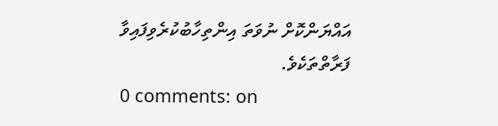އައްޔަންކޮށް ނުވަތަ އިންތިހާބުކުރެވިފައިވާ ފަރާތްތަކެވެ.
0 comments: on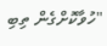"ހުވާކޮށްގެން ތިބި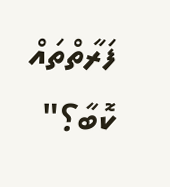ފަރާތްތައް ކޮބާ؟"